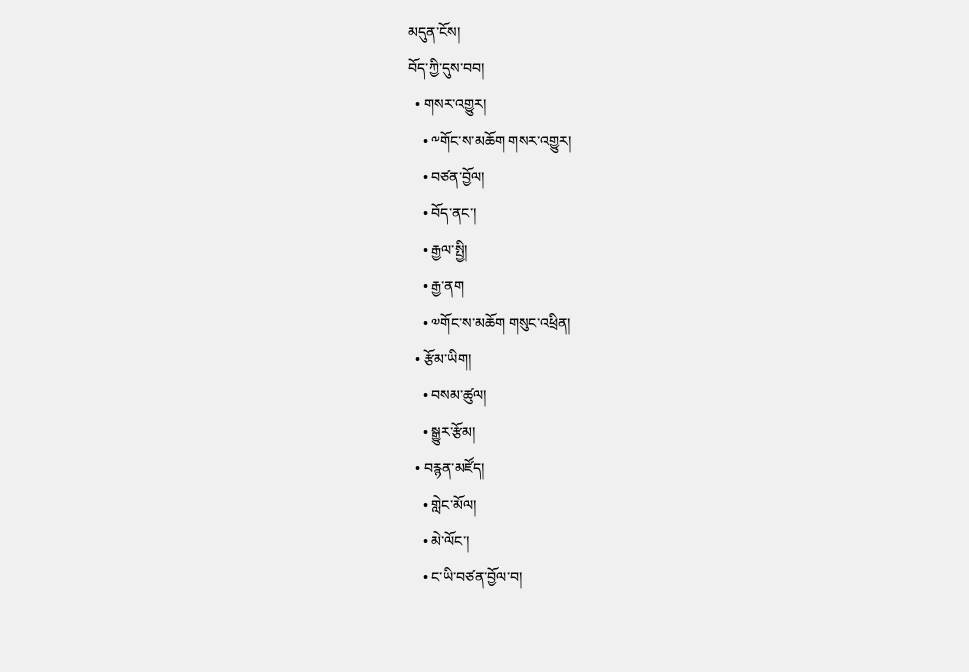མདུན་ངོས།
བོད་ཀྱི་དུས་བབ།
  • གསར་འགྱུར།
    • ༸གོང་ས་མཆོག གསར་འགྱུར།
    • བཙན་བྱོལ།
    • བོད་ནང་།
    • རྒྱལ་སྤྱི།
    • རྒྱ་ནག
    • ༧གོང་ས་མཆོག གསུང་འཕྲིན།
  • རྩོམ་ཡིག།
    • བསམ་ཚུལ།
    • སྒྱུར་རྩོམ།
  • བརྙན་མཛོད།
    • གླེང་མོལ།
    • མེ་ལོང་།
    • ང་ཡི་བཙན་བྱོལ་བ།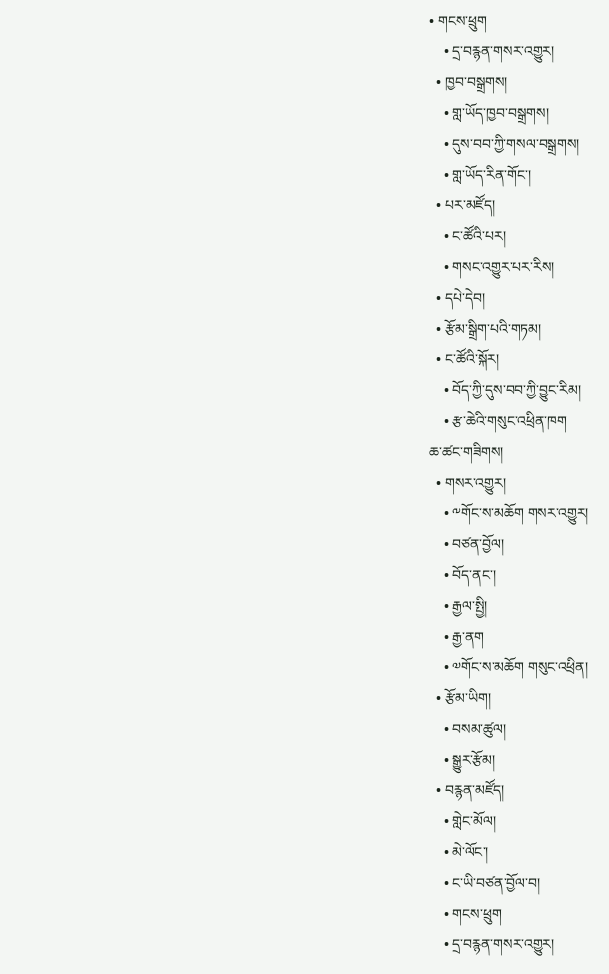• གངས་ཕྲུག
    • དྲ་བརྙན་གསར་འགྱུར།
  • ཁྱབ་བསྒྲགས།
    • གླ་ཡོད་ཁྱབ་བསྒྲགས།
    • དུས་བབ་ཀྱི་གསལ་བསྒྲགས།
    • གླ་ཡོད་རིན་གོང་།
  • པར་མཛོད།
    • ང་ཚོའི་པར།
    • གསང་འགྱུར་པར་རིས།
  • དཔེ་དེབ།
  • རྩོམ་སྒྲིག་པའི་གཏམ།
  • ང་ཚོའི་སྐོར།
    • བོད་ཀྱི་དུས་བབ་ཀྱི་བྱུང་རིམ།
    • རྩ་ཆེའི་གསུང་འཕྲིན་ཁག
ཆ་ཚང་གཟིགས།
  • གསར་འགྱུར།
    • ༸གོང་ས་མཆོག གསར་འགྱུར།
    • བཙན་བྱོལ།
    • བོད་ནང་།
    • རྒྱལ་སྤྱི།
    • རྒྱ་ནག
    • ༧གོང་ས་མཆོག གསུང་འཕྲིན།
  • རྩོམ་ཡིག།
    • བསམ་ཚུལ།
    • སྒྱུར་རྩོམ།
  • བརྙན་མཛོད།
    • གླེང་མོལ།
    • མེ་ལོང་།
    • ང་ཡི་བཙན་བྱོལ་བ།
    • གངས་ཕྲུག
    • དྲ་བརྙན་གསར་འགྱུར།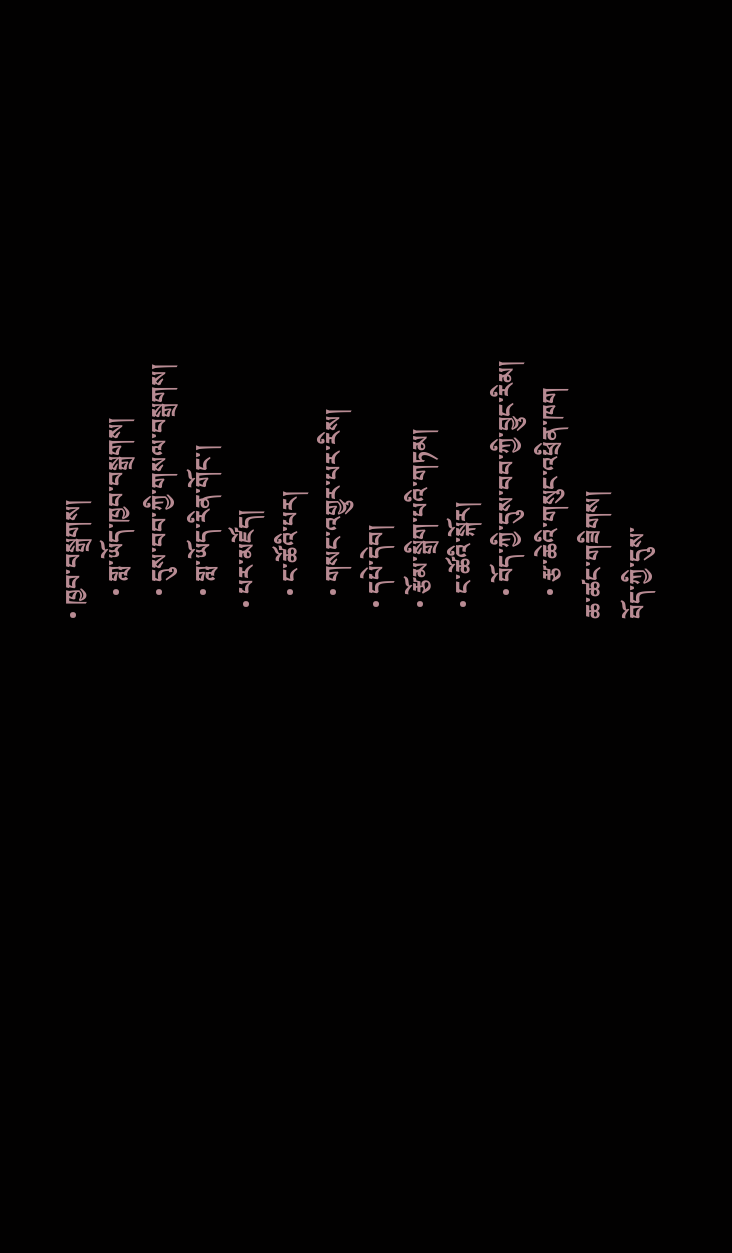• ཁྱབ་བསྒྲགས།
    • གླ་ཡོད་ཁྱབ་བསྒྲགས།
    • དུས་བབ་ཀྱི་གསལ་བསྒྲགས།
    • གླ་ཡོད་རིན་གོང་།
  • པར་མཛོད།
    • ང་ཚོའི་པར།
    • གསང་འགྱུར་པར་རིས།
  • དཔེ་དེབ།
  • རྩོམ་སྒྲིག་པའི་གཏམ།
  • ང་ཚོའི་སྐོར།
    • བོད་ཀྱི་དུས་བབ་ཀྱི་བྱུང་རིམ།
    • རྩ་ཆེའི་གསུང་འཕྲིན་ཁག
ཆ་ཚང་གཟིགས།
བོད་ཀྱི་དུས་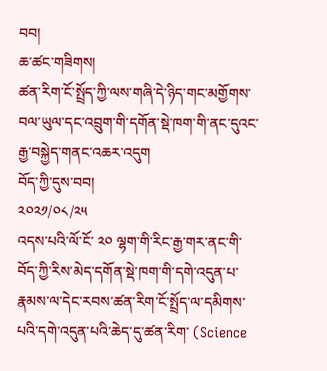བབ།
ཆ་ཚང་གཟིགས།
ཚན་རིག་ངོ་སྤྲོད་ཀྱི་ལས་གཞི་དེ་ཉིད་གང་མགྱོགས་བལ་ཡུལ་དང་འབྲུག་གི་དགོན་སྡེ་ཁག་གི་ནང་དུའང་རྒྱ་བསྐྱེད་གནང་འཆར་འདུག
བོད་ཀྱི་དུས་བབ།
༢༠༢༡/༠༨/༢༥
འདས་པའི་ལོ་ངོ་ ༢༠ ལྷག་གི་རིང་རྒྱ་གར་ནང་གི་བོད་ཀྱི་རིས་མེད་དགོན་སྡེ་ཁག་གི་དགེ་འདུན་པ་རྣམས་ལ་དེང་རབས་ཚན་རིག་ངོ་སྤྲོད་ལ་དམིགས་པའི་དགེ་འདུན་པའི་ཆེད་དུ་ཚན་རིག་ (Science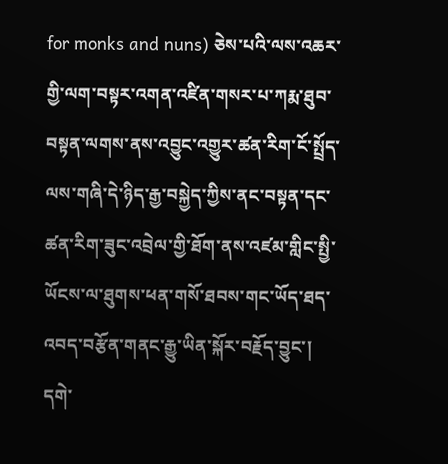for monks and nuns) ཅེས་པའི་ལས་འཆར་གྱི་ལག་བསྟར་འགན་འཛིན་གསར་པ་ཀརྨ་ཐུབ་བསྟན་ལགས་ནས་འབྱུང་འགྱུར་ཚན་རིག་ངོ་སྤྲོད་ལས་གཞི་དེ་ཉིད་རྒྱ་བསྐྱེད་ཀྱིས་ནང་བསྟན་དང་ཚན་རིག་ཟུང་འབྲེལ་གྱི་ཐོག་ནས་འཛམ་གླིང་སྤྱི་ཡོངས་ལ་ཐུགས་ཕན་གསོ་ཐབས་གང་ཡོད་ཐད་འབད་བརྩོན་གནང་རྒྱུ་ཡིན་སྐོར་བརྗོད་བྱུང་།
དགེ་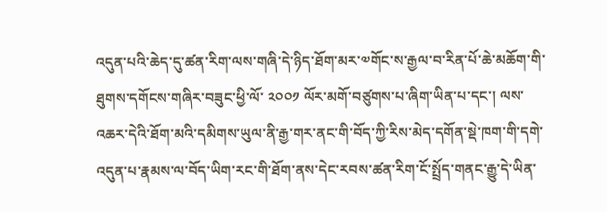འདུན་པའི་ཆེད་དུ་ཚན་རིག་ལས་གཞི་དེ་ཉིད་ཐོག་མར་༧གོང་ས་རྒྱལ་བ་རིན་པོ་ཆེ་མཆོག་གི་ཐུགས་དགོངས་གཞིར་བཟུང་ཕྱི་ལོ་ ༢༠༠༡ ལོར་མགོ་བཙུགས་པ་ཞིག་ཡིན་པ་དང་། ལས་འཆར་དེའི་ཐོག་མའི་དམིགས་ཡུལ་ནི་རྒྱ་གར་ནང་གི་བོད་ཀྱི་རིས་མེད་དགོན་སྡེ་ཁག་གི་དགེ་འདུན་པ་རྣམས་ལ་བོད་ཡིག་རང་གི་ཐོག་ནས་དེང་རབས་ཚན་རིག་ངོ་སྤྲོད་གནང་རྒྱུ་དེ་ཡིན་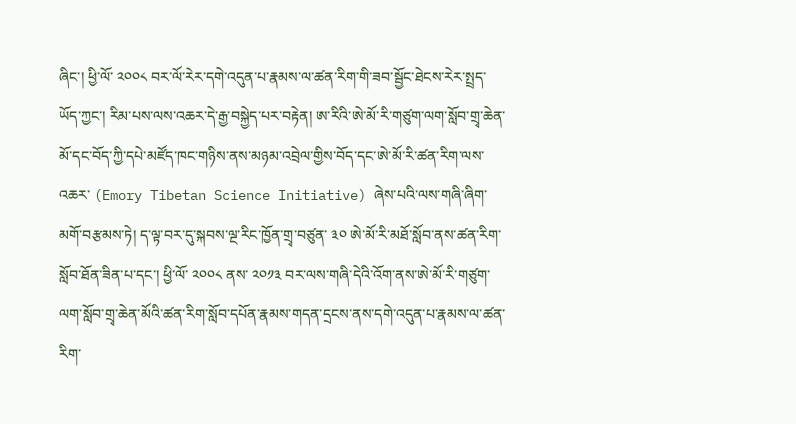ཞིང་། ཕྱི་ལོ་ ༢༠༠༨ བར་ལོ་རེར་དགེ་འདུན་པ་རྣམས་ལ་ཚན་རིག་གི་ཟབ་སྦྱོང་ཐེངས་རེར་སྤྲད་ཡོད་ཀྱང་། རིམ་པས་ལས་འཆར་དེ་རྒྱ་བསྐྱེད་པར་བརྟེན། ཨ་རིའི་ཨེ་མོ་རི་གཙུག་ལག་སློབ་གྲྭ་ཆེན་མོ་དང་བོད་ཀྱི་དཔེ་མཛོད་ཁང་གཉིས་ནས་མཉམ་འབྲེལ་གྱིས་བོད་དང་ཨེ་མོ་རི་ཚན་རིག་ལས་འཆར་ (Emory Tibetan Science Initiative) ཞེས་པའི་ལས་གཞི་ཞིག་མགོ་བརྩམས་ཏེ། ད་ལྟ་བར་དུ་སྐབས་ལྔ་རིང་ཁྱོན་གྲྭ་བཙུན་ ༣༠ ཨེ་མོ་རི་མཐོ་སློབ་ནས་ཚན་རིག་སློབ་ཐོན་ཟིན་པ་དང་། ཕྱི་ལོ་ ༢༠༠༨ ནས་ ༢༠༡༣ བར་ལས་གཞི་དེའི་འོག་ནས་ཨེ་མོ་རི་གཙུག་ལག་སློབ་གྲྭ་ཆེན་མོའི་ཚན་རིག་སློབ་དཔོན་རྣམས་གདན་དྲངས་ནས་དགེ་འདུན་པ་རྣམས་ལ་ཚན་རིག་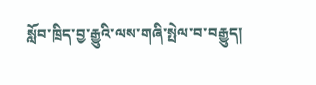སློབ་ཁྲིད་བྱ་རྒྱུའི་ལས་གཞི་སྤེལ་བ་བརྒྱུད།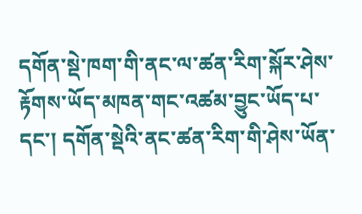དགོན་སྡེ་ཁག་གི་ནང་ལ་ཚན་རིག་སྐོར་ཤེས་རྟོགས་ཡོད་མཁན་གང་འཚམ་བྱུང་ཡོད་པ་དང་། དགོན་སྡེའི་ནང་ཚན་རིག་གི་ཤེས་ཡོན་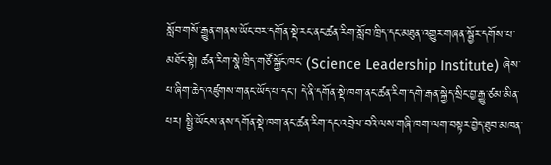སློབ་གསོ་རྒྱུན་གནས་ཡོང་བར་དགོན་སྡེ་རང་ནང་ཚན་རིག་སློབ་ཁྲིད་དང་མཐུན་འགྱུར་གཞན་སྦྱོར་དགོས་པ་མཐོང་སྟེ། ཚན་རིག་སྣེ་ཁྲིད་གཙོ་སྐྱོང་ཁང་ (Science Leadership Institute) ཞེས་པ་ཞིག་ཆེད་འཛུགས་གནང་ཡོད་པ་དང་། དེ་ནི་དགོན་སྡེ་ཁག་ནང་ཚན་རིག་དགེ་རྒན་སྐྱེད་སྲིང་བྱ་རྒྱུ་ཙམ་མིན་པར། སྤྱི་ཡོངས་ནས་དགོན་སྡེ་ཁག་ནང་ཚན་རིག་དང་འབྲེལ་བའི་ལས་གཞི་ཁག་ལག་བསྟར་བྱེད་ཐུབ་མཁན་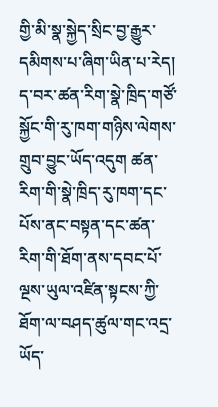གྱི་མི་སྣ་སྐྱེད་སྲིང་བྱ་རྒྱུར་དམིགས་པ་ཞིག་ཡིན་པ་རེད། ད་བར་ཚན་རིག་སྣེ་ཁྲིད་གཙོ་སྐྱོང་གི་རུ་ཁག་གཉིས་ལེགས་གྲུབ་བྱུང་ཡོད་འདུག ཚན་རིག་གི་སྣེ་ཁྲིད་རུ་ཁག་དང་པོས་ནང་བསྟན་དང་ཚན་རིག་གི་ཐོག་ནས་དབང་པོ་ལྔས་ཡུལ་འཛིན་སྟངས་ཀྱི་ཐོག་ལ་བཤད་ཚུལ་གང་འདྲ་ཡོད་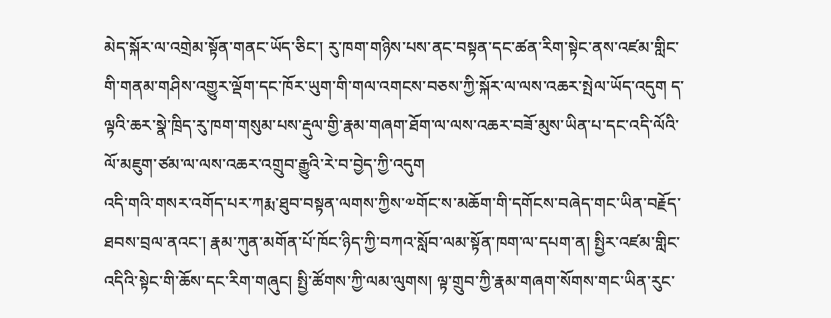མེད་སྐོར་ལ་འགྲེམ་སྟོན་གནང་ཡོད་ཅིང་། རུ་ཁག་གཉིས་པས་ནང་བསྟན་དང་ཚན་རིག་སྟེང་ནས་འཛམ་གླིང་གི་གནམ་གཤིས་འགྱུར་ལྡོག་དང་ཁོར་ཡུག་གི་གལ་འགངས་བཅས་ཀྱི་སྐོར་ལ་ལས་འཆར་སྤེལ་ཡོད་འདུག ད་ལྟའི་ཆར་སྣེ་ཁྲིད་རུ་ཁག་གསུམ་པས་རྡུལ་གྱི་རྣམ་གཞག་ཐོག་ལ་ལས་འཆར་བཟོ་མུས་ཡིན་པ་དང་འདི་ལོའི་ལོ་མཇུག་ཙམ་ལ་ལས་འཆར་འགྲུབ་རྒྱུའི་རེ་བ་བྱེད་ཀྱི་འདུག
འདི་གའི་གསར་འགོད་པར་ཀརྨ་ཐུབ་བསྟན་ལགས་ཀྱིས་༧གོང་ས་མཆོག་གི་དགོངས་བཞེད་གང་ཡིན་བརྗོད་ཐབས་བྲལ་ནའང་། རྣམ་ཀུན་མགོན་པོ་ཁོང་ཉིད་ཀྱི་བཀའ་སློབ་ལམ་སྟོན་ཁག་ལ་དཔག་ན། སྤྱིར་འཛམ་གླིང་འདིའི་སྟེང་གི་ཆོས་དང་རིག་གཞུང། སྤྱི་ཚོགས་ཀྱི་ལམ་ལུགས། ལྟ་གྲུབ་ཀྱི་རྣམ་གཞག་སོགས་གང་ཡིན་རུང་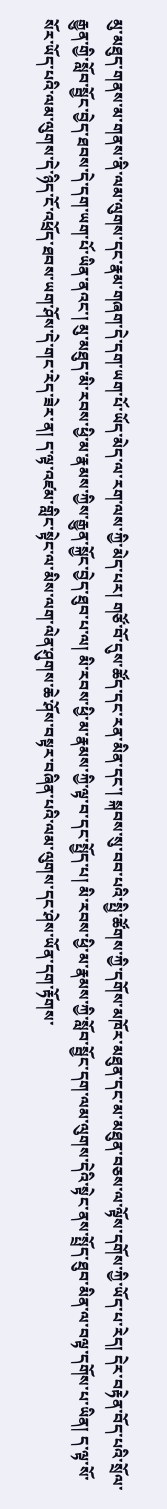མུ་མཐུད་གནས་མ་གནས་ནི་ལམ་ལུགས་དང་རྣམ་གཞག་དེ་དག་ཡག་པོ་ཡོད་མེད་ལ་རག་ལས་ཀྱི་མེད་པར། གཙོ་བོ་དུས་ཚོད་དང་རན་མིན་དང་། སྐབས་སུ་བབ་པའི་སྤྱི་ཚོགས་ཀྱི་དགོས་མཁོར་མཐུན་དང་མ་མཐུན་བཅས་ལ་ལྟོས་དགོས་ཀྱི་ཡོད་པ་རེད། དེར་བརྟེན་བོད་པའི་སྲོལ་རྒྱུན་གྱི་སློབ་སྦྱོང་བྱེད་ཐབས་དེ་དག་ཡག་པོ་ཡིན་ནའང་། མུ་མཐུད་མི་རབས་ཕྱི་མ་རྣམས་ཀྱིས་རྒྱུན་སྐྱོང་བྱེད་ཐུབ་པ་ལ། མི་རབས་ཕྱི་མ་རྣམས་ཀྱི་ལྟ་བ་དང་སྤྱོད་པ། མི་རབས་ཕྱི་མ་རྣམས་ཀྱི་སློབ་སྦྱོང་དག་ལམ་ལུགས་དེའི་སྟེང་ནས་སྤྲོད་ཐུབ་མིན་ལ་བལྟ་དགོས་པ་ཡིན། ད་ལྟ་སོ་སོར་ཡོད་པའི་ལམ་ལུགས་དེ་ཉིད་ངོ་འཕྲོད་ཐབས་ཡག་ཤོས་དེ་གང་རེད་ཟེར་ན། ད་ལྟ་འཛམ་གླིང་སྟེང་ལ་མིས་ལག་ལེན་ཤུགས་ཆེ་ཤོས་བསྟར་བཞིན་པའི་ལམ་ལུགས་དང་ཤེས་ཡོན་དག་རྟོགས་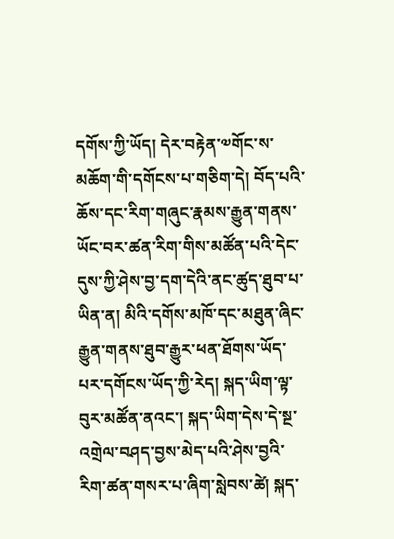དགོས་ཀྱི་ཡོད། དེར་བརྟེན་༧གོང་ས་མཆོག་གི་དགོངས་པ་གཅིག་དེ། བོད་པའི་ཆོས་དང་རིག་གཞུང་རྣམས་རྒྱུན་གནས་ཡོང་བར་ཚན་རིག་གིས་མཚོན་པའི་དེང་དུས་ཀྱི་ཤེས་བྱ་དག་དེའི་ནང་ཚུད་ཐུབ་པ་ཡིན་ན། མིའི་དགོས་མཁོ་དང་མཐུན་ཞིང་རྒྱུན་གནས་ཐུབ་རྒྱུར་ཕན་ཐོགས་ཡོད་པར་དགོངས་ཡོད་ཀྱི་རེད། སྐད་ཡིག་ལྟ་བུར་མཚོན་ནའང་། སྐད་ཡིག་དེས་དེ་སྔ་འགྲེལ་བཤད་བྱས་མེད་པའི་ཤེས་བྱའི་རིག་ཚན་གསར་པ་ཞིག་སླེབས་ཚེ། སྐད་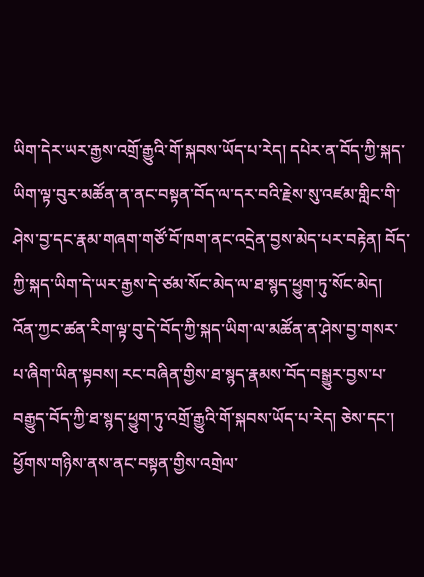ཡིག་དེར་ཡར་རྒྱས་འགྲོ་རྒྱུའི་གོ་སྐབས་ཡོད་པ་རེད། དཔེར་ན་བོད་ཀྱི་སྐད་ཡིག་ལྟ་བུར་མཚོན་ན་ནང་བསྟན་བོད་ལ་དར་བའི་རྗེས་སུ་འཛམ་གླིང་གི་ཤེས་བྱ་དང་རྣམ་གཞག་གཙོ་བོ་ཁག་ནང་འདྲེན་བྱས་མེད་པར་བརྟེན། བོད་ཀྱི་སྐད་ཡིག་དེ་ཡར་རྒྱས་དེ་ཙམ་སོང་མེད་ལ་ཐ་སྙད་ཕྱུག་ཏུ་སོང་མེད། འོན་ཀྱང་ཚན་རིག་ལྟ་བུ་དེ་བོད་ཀྱི་སྐད་ཡིག་ལ་མཚོན་ན་ཤེས་བྱ་གསར་པ་ཞིག་ཡིན་སྟབས། རང་བཞིན་གྱིས་ཐ་སྙད་རྣམས་བོད་བསྒྱུར་བྱས་པ་བརྒྱུད་བོད་ཀྱི་ཐ་སྙད་ཕྱུག་ཏུ་འགྲོ་རྒྱུའི་གོ་སྐབས་ཡོད་པ་རེད། ཅེས་དང་། ཕྱོགས་གཉིས་ནས་ནང་བསྟན་གྱིས་འགྲེལ་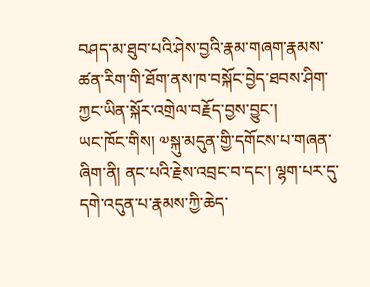བཤད་མ་ཐུབ་པའི་ཤེས་བྱའི་རྣམ་གཞག་རྣམས་ཚན་རིག་གི་ཐོག་ནས་ཁ་བསྐོང་བྱེད་ཐབས་ཤིག་ཀྱང་ཡིན་སྐོར་འགྲེལ་བརྗོད་བྱས་བྱུང་།
ཡང་ཁོང་གིས། ༧སྐུ་མདུན་གྱི་དགོངས་པ་གཞན་ཞིག་ནི། ནང་པའི་རྗེས་འབྲང་བ་དང་། ལྷག་པར་དུ་དགེ་འདུན་པ་རྣམས་ཀྱི་ཆེད་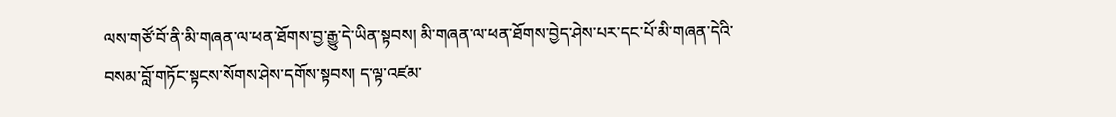ལས་གཙོ་བོ་ནི་མི་གཞན་ལ་ཕན་ཐོགས་བྱ་རྒྱུ་དེ་ཡིན་སྟབས། མི་གཞན་ལ་ཕན་ཐོགས་བྱེད་ཤེས་པར་དང་པོ་མི་གཞན་དེའི་བསམ་བློ་གཏོང་སྟངས་སོགས་ཤེས་དགོས་སྟབས། ད་ལྟ་འཛམ་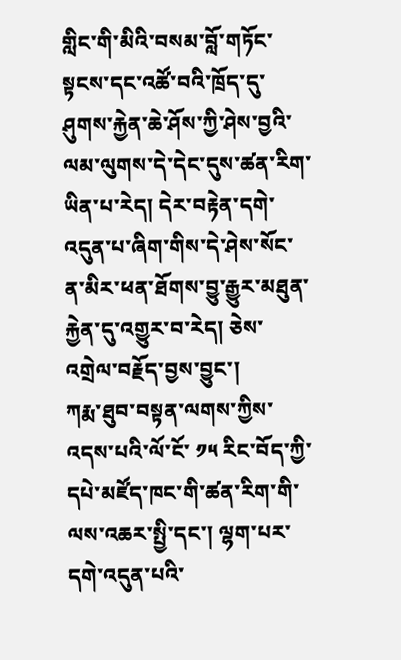གླིང་གི་མིའི་བསམ་བློ་གཏོང་སྟངས་དང་འཚོ་བའི་ཁྲོད་དུ་ཤུགས་རྐྱེན་ཆེ་ཤོས་ཀྱི་ཤེས་བྱའི་ལམ་ལུགས་དེ་དེང་དུས་ཚན་རིག་ཡིན་པ་རེད། དེར་བརྟེན་དགེ་འདུན་པ་ཞིག་གིས་དེ་ཤེས་སོང་ན་མིར་ཕན་ཐོགས་བྱུ་རྒྱུར་མཐུན་རྐྱེན་དུ་འགྱུར་བ་རེད། ཅེས་འགྲེལ་བརྗོད་བྱས་བྱུང་།
ཀརྨ་ཐུབ་བསྟན་ལགས་ཀྱིས་འདས་པའི་ལོ་ངོ་ ༡༥ རིང་བོད་ཀྱི་དཔེ་མཛོད་ཁང་གི་ཚན་རིག་གི་ལས་འཆར་སྤྱི་དང་། ལྷག་པར་དགེ་འདུན་པའི་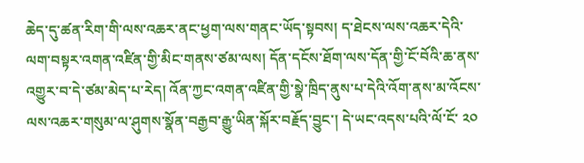ཆེད་དུ་ཚན་རིག་གི་ལས་འཆར་ནང་ཕྱག་ལས་གནང་ཡོད་སྟབས། ད་ཐེངས་ལས་འཆར་དེའི་ལག་བསྟར་འགན་འཛིན་གྱི་མིང་གནས་ཙམ་ལས། དོན་དངོས་ཐོག་ལས་དོན་གྱི་ངོ་བོའི་ཆ་ནས་འགྱུར་བ་དེ་ཙམ་མེད་པ་རེད། འོན་ཀྱང་འགན་འཛིན་གྱི་སྣེ་ཁྲིད་ནུས་པ་དེའི་འོག་ནས་མ་འོངས་ལས་འཆར་གསུམ་ལ་ཤུགས་སྣོན་བརྒྱབ་རྒྱུ་ཡིན་སྐོར་བརྗོད་བྱུང་། དེ་ཡང་འདས་པའི་ལོ་ངོ་ ༢༠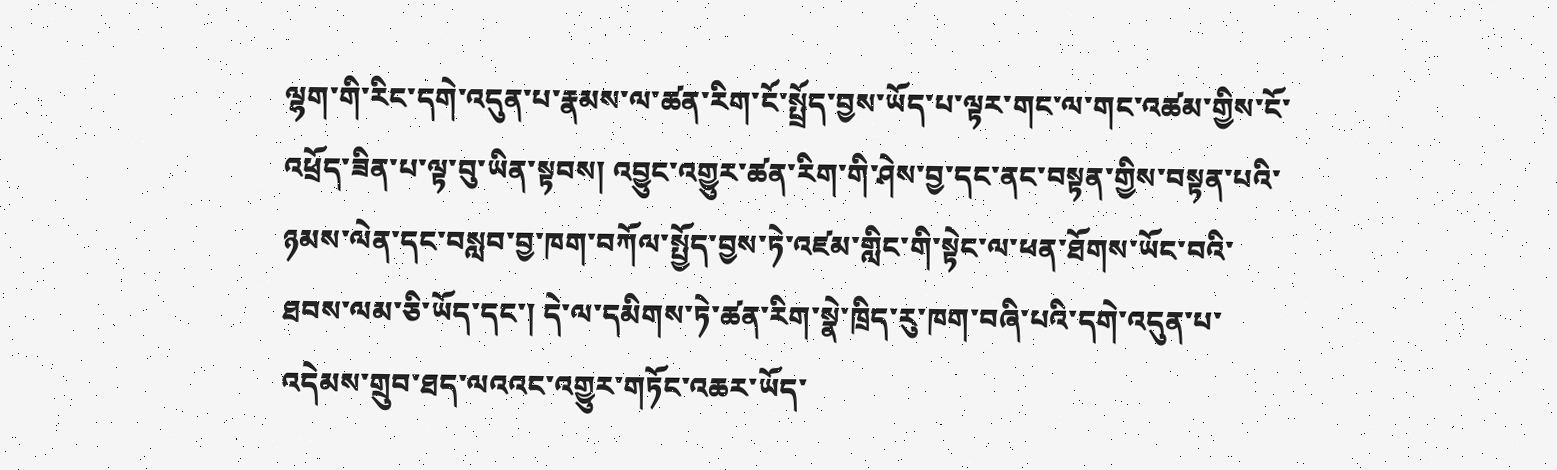ལྷག་གི་རིང་དགེ་འདུན་པ་རྣམས་ལ་ཚན་རིག་ངོ་སྤྲོད་བྱས་ཡོད་པ་ལྟར་གང་ལ་གང་འཚམ་གྱིས་ངོ་འཕྲོད་ཟིན་པ་ལྟ་བུ་ཡིན་སྟབས། འབྱུང་འགྱུར་ཚན་རིག་གི་ཤེས་བྱ་དང་ནང་བསྟན་གྱིས་བསྟན་པའི་ཉམས་ལེན་དང་བསླབ་བྱ་ཁག་བཀོལ་སྤྱོད་བྱས་ཏེ་འཛམ་གླིང་གི་སྟེང་ལ་ཕན་ཐོགས་ཡོང་བའི་ཐབས་ལམ་ཅི་ཡོད་དང་། དེ་ལ་དམིགས་ཏེ་ཚན་རིག་སྣེ་ཁྲིད་རུ་ཁག་བཞི་པའི་དགེ་འདུན་པ་འདེམས་གྲུབ་ཐད་ལའའང་འགྱུར་གཏོང་འཆར་ཡོད་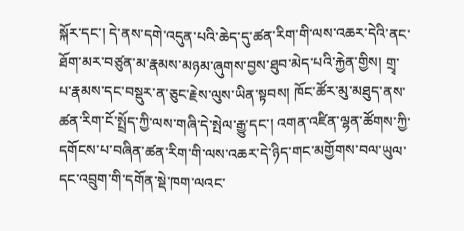སྐོར་དང་། དེ་ནས་དགེ་འདུན་པའི་ཆེད་དུ་ཚན་རིག་གི་ལས་འཆར་དེའི་ནང་ཐོག་མར་བཙུན་མ་རྣམས་མཉམ་ཞུགས་བྱས་ཐུབ་མེད་པའི་རྐྱེན་གྱིས། གྲྭ་པ་རྣམས་དང་བསྡུར་ན་ཅུང་རྗེས་ལུས་ཡིན་སྟབས། ཁོང་ཚོར་མུ་མཐུད་ནས་ཚན་རིག་ངོ་སྤྲོད་ཀྱི་ལས་གཞི་དེ་སྤེལ་རྒྱུ་དང་། འགན་འཛིན་ལྷན་ཚོགས་ཀྱི་དགོངས་པ་བཞིན་ཚན་རིག་གི་ལས་འཆར་དེ་ཉིད་གང་མགྱོགས་བལ་ཡུལ་དང་འབྲུག་གི་དགོན་སྡེ་ཁག་ལའང་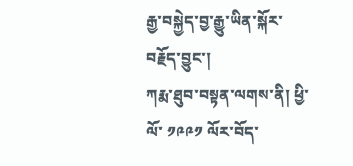རྒྱ་བསྐྱེད་བྱ་རྒྱུ་ཡིན་སྐོར་བརྗོད་བྱུང་།
ཀརྨ་ཐུབ་བསྟན་ལགས་ནི། ཕྱི་ལོ་ ༡༩༩༡ ལོར་བོད་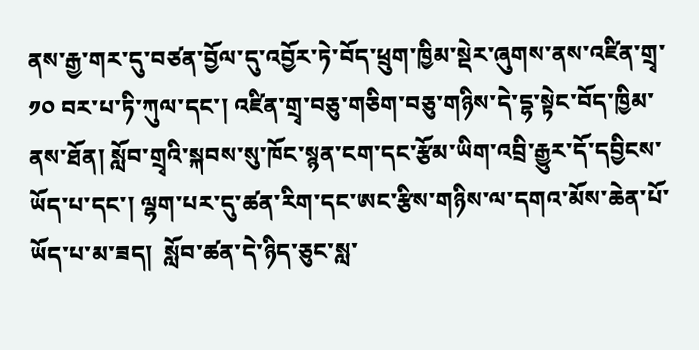ནས་རྒྱ་གར་དུ་བཙན་བྱོལ་དུ་འབྱོར་ཏེ་བོད་ཕྲུག་ཁྱིམ་སྡེར་ཞུགས་ནས་འཛིན་གྲྭ་ ༡༠ བར་པ་ཏི་ཀུལ་དང་། འཛིན་གྲྭ་བཅུ་གཅིག་བཅུ་གཉིས་དེ་དྷ་སྟེང་བོད་ཁྱིམ་ནས་ཐོན། སློབ་གྲྭའི་སྐབས་སུ་ཁོང་སྙན་ངག་དང་རྩོམ་ཡིག་འབྲི་རྒྱུར་དོ་དབྱིངས་ཡོད་པ་དང་། ལྷག་པར་དུ་ཚན་རིག་དང་ཨང་རྩིས་གཉིས་ལ་དགའ་མོས་ཆེན་པོ་ཡོད་པ་མ་ཟད།  སློབ་ཚན་དེ་ཉིད་ཅུང་སླ་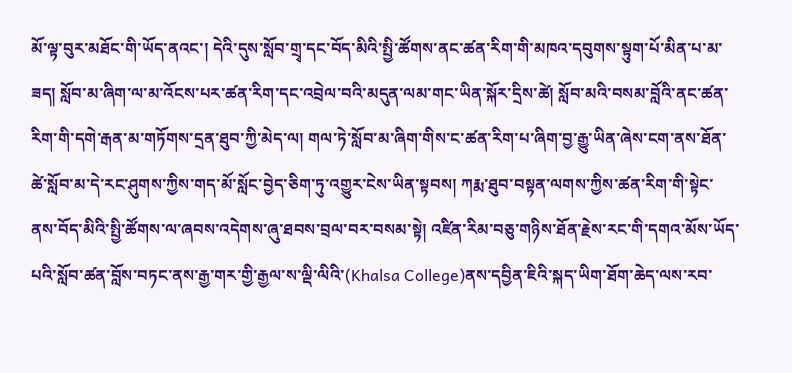མོ་ལྟ་བུར་མཐོང་གི་ཡོད་ནའང་། དེའི་དུས་སློབ་གྲྭ་དང་བོད་མིའི་སྤྱི་ཚོགས་ནང་ཚན་རིག་གི་མཁའ་དབུགས་སྟུག་པོ་མིན་པ་མ་ཟད། སློབ་མ་ཞིག་ལ་མ་འོངས་པར་ཚན་རིག་དང་འབྲེལ་བའི་མདུན་ལམ་གང་ཡིན་སྐོར་དྲིས་ཚེ། སློབ་མའི་བསམ་བློའི་ནང་ཚན་རིག་གི་དགེ་རྒན་མ་གཏོགས་དྲན་ཐུབ་ཀྱི་མེད་ལ། གལ་ཏེ་སློབ་མ་ཞིག་གིས་ང་ཚན་རིག་པ་ཞིག་བྱ་རྒྱུ་ཡིན་ཞེས་ངག་ནས་ཐོན་ཚེ་སློབ་མ་དེ་རང་ཤུགས་ཀྱིས་གད་མོ་སློང་བྱེད་ཅིག་ཏུ་འགྱུར་ངེས་ཡིན་སྟབས། ཀརྨ་ཐུབ་བསྟན་ལགས་ཀྱིས་ཚན་རིག་གི་སྟེང་ནས་བོད་མིའི་སྤྱི་ཚོགས་ལ་ཞབས་འདེགས་ཞུ་ཐབས་བྲལ་བར་བསམ་སྟེ། འཛིན་རིམ་བཅུ་གཉིས་ཐོན་རྗེས་རང་གི་དགའ་མོས་ཡོད་པའི་སློབ་ཚན་བློས་བཏང་ནས་རྒྱ་གར་གྱི་རྒྱལ་ས་ལྡི་ལིའི་(Khalsa College)ནས་དབྱིན་ཇིའི་སྐད་ཡིག་ཐོག་ཆེད་ལས་རབ་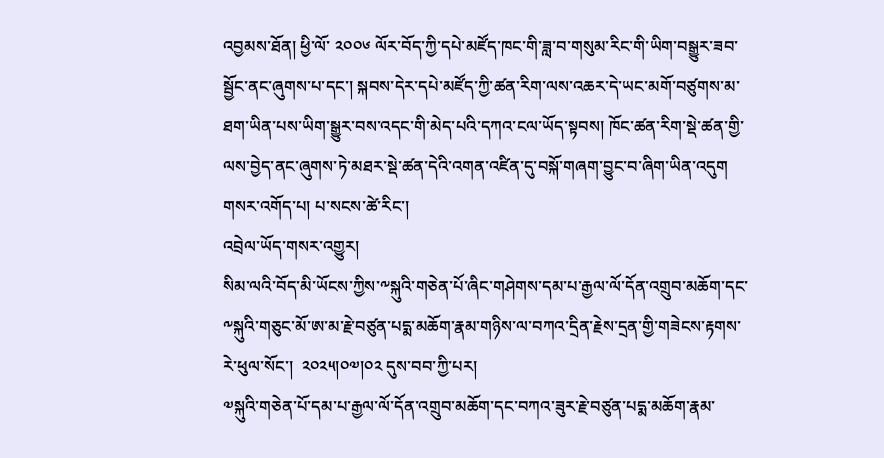འབྱམས་ཐོན། ཕྱི་ལོ་ ༢༠༠༦ ལོར་བོད་ཀྱི་དཔེ་མཛོད་ཁང་གི་ཟླ་བ་གསུམ་རིང་གི་ཡིག་བསྒྱུར་ཟབ་སྦྱོང་ནང་ཞུགས་པ་དང་། སྐབས་དེར་དཔེ་མཛོད་ཀྱི་ཚན་རིག་ལས་འཆར་དེ་ཡང་མགོ་བཙུགས་མ་ཐག་ཡིན་པས་ཡིག་སྒྱུར་བས་འདང་གི་མེད་པའི་དཀའ་ངལ་ཡོད་སྟབས། ཁོང་ཚན་རིག་སྡེ་ཚན་གྱི་ལས་བྱེད་ནང་ཞུགས་ཏེ་མཐར་སྡེ་ཚན་དེའི་འགན་འཛིན་དུ་བསྐོ་གཞག་བྱུང་བ་ཞིག་ཡིན་འདུག
གསར་འགོད་པ། པ་སངས་ཚེ་རིང་།
འབྲེལ་ཡོད་གསར་འགྱུར།
སིམ་ལའི་བོད་མི་ཡོངས་ཀྱིས་༸སྐུའི་གཅེན་པོ་ཞིང་གཤེགས་དམ་པ་རྒྱལ་ལོ་དོན་འགྲུབ་མཆོག་དང་༸སྐུའི་གཅུང་མོ་ཨ་མ་རྗེ་བཙུན་པདྨ་མཆོག་རྣམ་གཉིས་ལ་བཀའ་དྲིན་རྗེས་དྲན་གྱི་གཟེངས་རྟགས་རེ་ཕུལ་སོང་།  ༢༠༢༥།༠༧།༠༢ དུས་བབ་ཀྱི་པར།
༧སྐུའི་གཅེན་པོ་དམ་པ་རྒྱལ་ལོ་དོན་འགྲུབ་མཆོག་དང་བཀའ་ཟུར་རྗེ་བཙུན་པདྨ་མཆོག་རྣམ་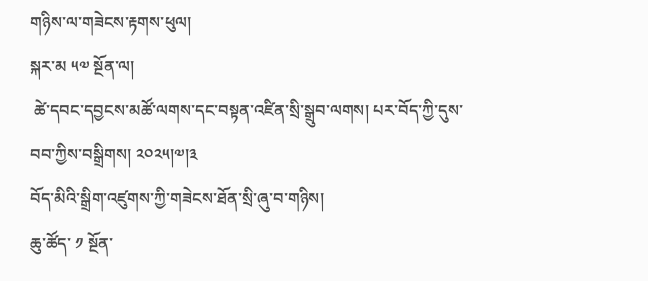གཉིས་ལ་གཟེངས་རྟགས་ཕུལ།
སྐར་མ ༥༧ སྔོན་ལ།
 ཚེ་དབང་དབྱངས་མཚོ་ལགས་དང་བསྟན་འཛིན་སྲི་སྒྲུབ་ལགས། པར་བོད་ཀྱི་དུས་བབ་ཀྱིས་བསྒྲིགས། ༢༠༢༥།༧།༣
བོད་མིའི་སྒྲིག་འཛུགས་ཀྱི་གཟེངས་ཐོན་སྲི་ཞུ་བ་གཉིས།
ཆུ་ཚོད་ ༡ སྔོན་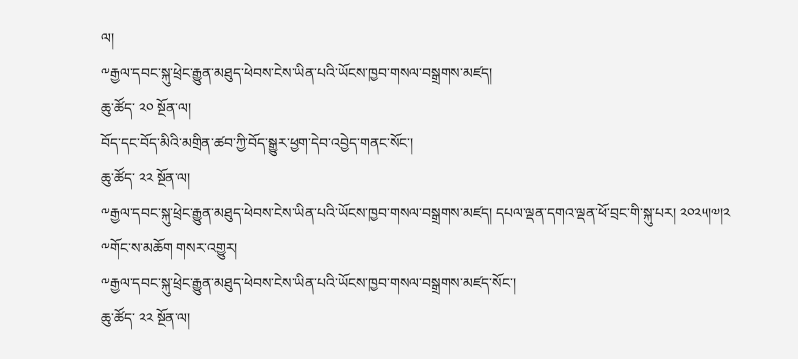ལ།
༸རྒྱལ་དབང་སྐུ་ཕྲེང་རྒྱུན་མཐུད་ཕེབས་ངེས་ཡིན་པའི་ཡོངས་ཁྱབ་གསལ་བསྒྲགས་མཛད།
ཆུ་ཚོད་ ༢༠ སྔོན་ལ།
བོད་དང་བོད་མིའི་མགྲིན་ཚབ་ཀྱི་བོད་སྒྱུར་ཕྱག་དེབ་འབྱེད་གནང་སོང་།
ཆུ་ཚོད་ ༢༢ སྔོན་ལ།
༸རྒྱལ་དབང་སྐུ་ཕྲེང་རྒྱུན་མཐུད་ཕེབས་ངེས་ཡིན་པའི་ཡོངས་ཁྱབ་གསལ་བསྒྲགས་མཛད། དཔལ་ལྡན་དགའ་ལྡན་ཕོ་བྲང་གི་སྐུ་པར། ༢༠༢༥།༧།༢
༸གོང་ས་མཆོག གསར་འགྱུར།
༸རྒྱལ་དབང་སྐུ་ཕྲེང་རྒྱུན་མཐུད་ཕེབས་ངེས་ཡིན་པའི་ཡོངས་ཁྱབ་གསལ་བསྒྲགས་མཛད་སོང་།
ཆུ་ཚོད་ ༢༢ སྔོན་ལ།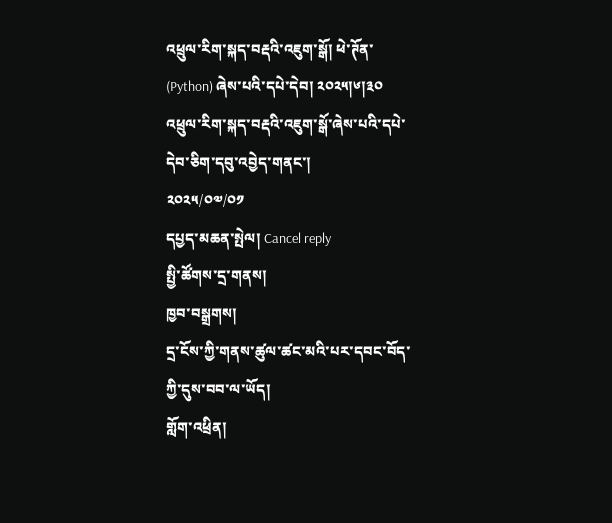འཕྲུལ་རིག་སྐད་བརྡའི་འཇུག་སྒོ། ཕེ་ཊོན་ (Python) ཞེས་པའི་དཔེ་དེབ། ༢༠༢༥།༦།༣༠
འཕྲུལ་རིག་སྐད་བརྡའི་འཇུག་སྒོ་ཞེས་པའི་དཔེ་དེབ་ཅིག་དབུ་འབྱེད་གནང་།
༢༠༢༥/༠༧/༠༡
དཔྱད་མཆན་སྤེལ། Cancel reply
སྤྱི་ཚོགས་དྲ་གནས།
ཁྱབ་བསྒྲགས།
དྲ་ངོས་ཀྱི་གནས་ཚུལ་ཚང་མའི་པར་དབང་བོད་ཀྱི་དུས་བབ་ལ་ཡོད།
གློག་འཕྲིན།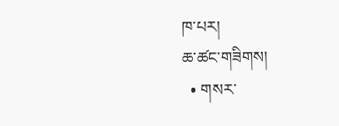ཁ་པར།
ཆ་ཚང་གཟིགས།
  • གསར་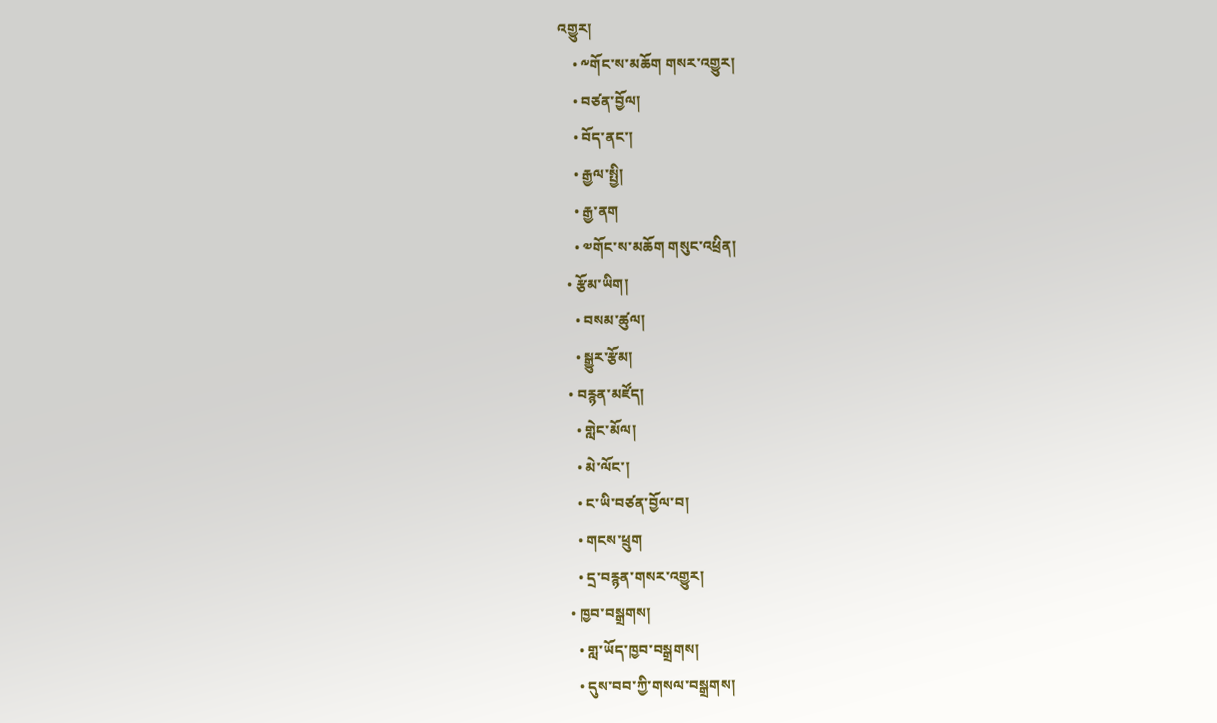འགྱུར།
    • ༸གོང་ས་མཆོག གསར་འགྱུར།
    • བཙན་བྱོལ།
    • བོད་ནང་།
    • རྒྱལ་སྤྱི།
    • རྒྱ་ནག
    • ༧གོང་ས་མཆོག གསུང་འཕྲིན།
  • རྩོམ་ཡིག།
    • བསམ་ཚུལ།
    • སྒྱུར་རྩོམ།
  • བརྙན་མཛོད།
    • གླེང་མོལ།
    • མེ་ལོང་།
    • ང་ཡི་བཙན་བྱོལ་བ།
    • གངས་ཕྲུག
    • དྲ་བརྙན་གསར་འགྱུར།
  • ཁྱབ་བསྒྲགས།
    • གླ་ཡོད་ཁྱབ་བསྒྲགས།
    • དུས་བབ་ཀྱི་གསལ་བསྒྲགས།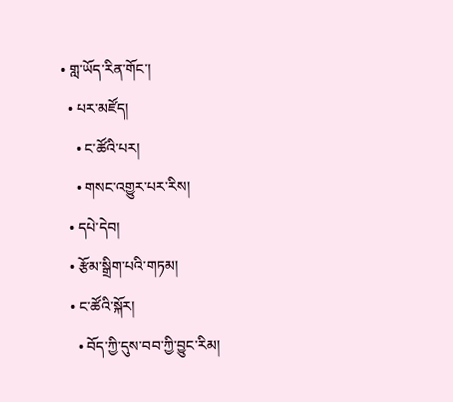• གླ་ཡོད་རིན་གོང་།
  • པར་མཛོད།
    • ང་ཚོའི་པར།
    • གསང་འགྱུར་པར་རིས།
  • དཔེ་དེབ།
  • རྩོམ་སྒྲིག་པའི་གཏམ།
  • ང་ཚོའི་སྐོར།
    • བོད་ཀྱི་དུས་བབ་ཀྱི་བྱུང་རིམ།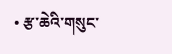• རྩ་ཆེའི་གསུང་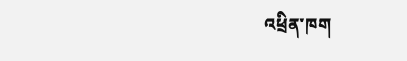འཕྲིན་ཁག